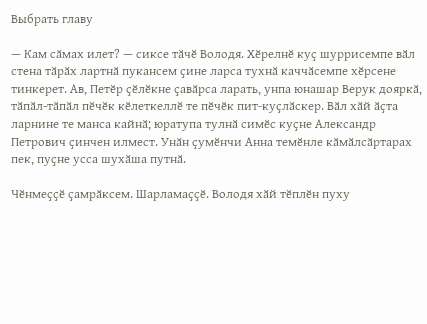Выбрать главу

— Кам сӑмах илет? — сиксе тӑчӗ Володя. Хӗрелнӗ куҫ шуррисемпе вӑл стена тӑрӑх лартнӑ пукансем ҫине ларса тухнӑ каччӑсемпе хӗрсене тинкерет. Ав, Петӗр ҫӗлӗкне ҫавӑрса ларать, унпа юнашар Верук дояркӑ, тӑпӑл-тӑпӑл пӗчӗк кӗлеткеллӗ те пӗчӗк пит-куҫлӑскер. Вӑл хӑй ӑҫта ларнине те манса кайнӑ; юратупа тулнӑ симӗс куҫне Александр Петрович ҫинчен илмест. Унӑн ҫумӗнчи Анна темӗнле кӑмӑлсӑртарах пек, пуҫне усса шухӑша путнӑ.

Чӗнмеҫҫӗ ҫамрӑксем. Шарламаҫҫӗ. Володя хӑй тӗплӗн пуху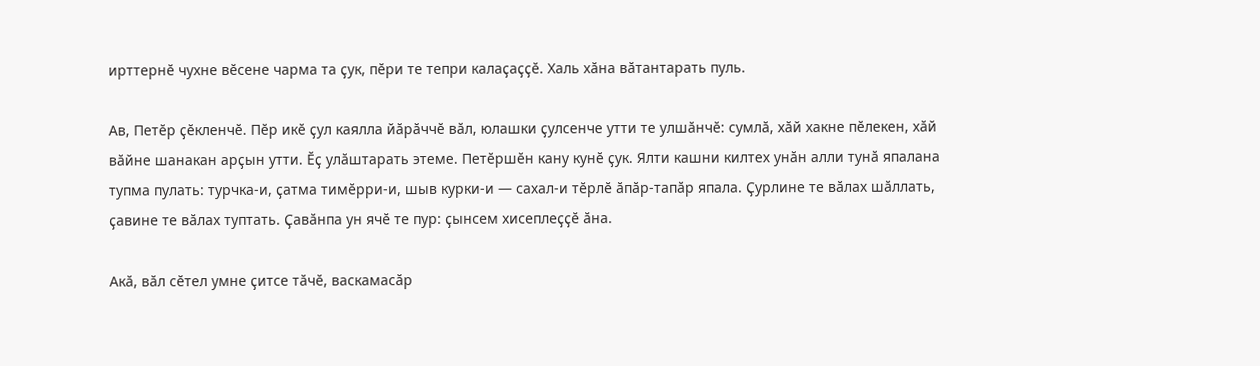ирттернӗ чухне вӗсене чарма та ҫук, пӗри те тепри калаҫаҫҫӗ. Халь хӑна вӑтантарать пуль.

Ав, Петӗр ҫӗкленчӗ. Пӗр икӗ ҫул каялла йӑрӑччӗ вӑл, юлашки ҫулсенче утти те улшӑнчӗ: сумлӑ, хӑй хакне пӗлекен, хӑй вӑйне шанакан арҫын утти. Ӗҫ улӑштарать этеме. Петӗршӗн кану кунӗ ҫук. Ялти кашни килтех унӑн алли тунӑ япалана тупма пулать: турчка-и, ҫатма тимӗрри-и, шыв курки-и — сахал-и тӗрлӗ ӑпӑр-тапӑр япала. Ҫурлине те вӑлах шӑллать, ҫавине те вӑлах туптать. Ҫавӑнпа ун ячӗ те пур: ҫынсем хисеплеҫҫӗ ӑна.

Акӑ, вӑл сӗтел умне ҫитсе тӑчӗ, васкамасӑр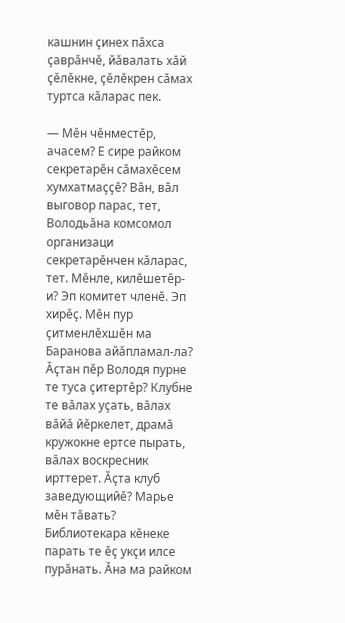кашнин ҫинех пӑхса ҫаврӑнчӗ, йӑвалать хӑй ҫӗлӗкне, ҫӗлӗкрен сӑмах туртса кӑларас пек.

— Мӗн чӗнместӗр, ачасем? Е сире райком секретарӗн сӑмахӗсем хумхатмаҫҫӗ? Вӑн, вӑл выговор парас, тет, Володьӑна комсомол организаци секретарӗнчен кӑларас, тет. Мӗнле, килӗшетӗр-и? Эп комитет членӗ. Эп хирӗҫ. Мӗн пур ҫитменлӗхшӗн ма Баранова айӑпламал-ла? Ӑҫтан пӗр Володя пурне те туса ҫитертӗр? Клубне те вӑлах уҫать, вӑлах вӑйӑ йӗркелет, драмӑ кружокне ертсе пырать, вӑлах воскресник ирттерет. Ӑҫта клуб заведующийӗ? Марье мӗн тӑвать? Библиотекара кӗнеке парать те ӗҫ укҫи илсе пурӑнать. Ӑна ма райком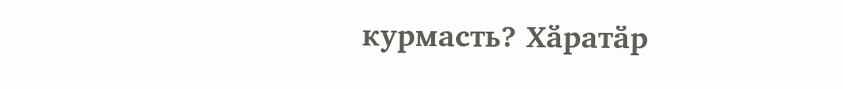курмасть? Хӑратӑр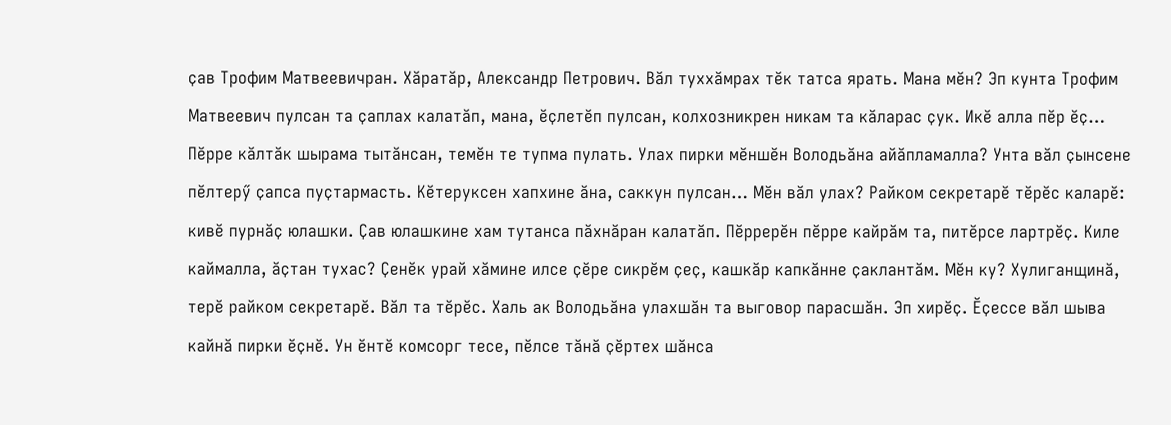ҫав Трофим Матвеевичран. Хӑратӑр, Александр Петрович. Вӑл туххӑмрах тӗк татса ярать. Мана мӗн? Эп кунта Трофим Матвеевич пулсан та ҫаплах калатӑп, мана, ӗҫлетӗп пулсан, колхозникрен никам та кӑларас ҫук. Икӗ алла пӗр ӗҫ… Пӗрре кӑлтӑк шырама тытӑнсан, темӗн те тупма пулать. Улах пирки мӗншӗн Володьӑна айӑпламалла? Унта вӑл ҫынсене пӗлтерӳ ҫапса пуҫтармасть. Кӗтеруксен хапхине ӑна, саккун пулсан… Мӗн вӑл улах? Райком секретарӗ тӗрӗс каларӗ: кивӗ пурнӑҫ юлашки. Ҫав юлашкине хам тутанса пӑхнӑран калатӑп. Пӗррерӗн пӗрре кайрӑм та, питӗрсе лартрӗҫ. Киле каймалла, ӑҫтан тухас? Ҫенӗк урай хӑмине илсе ҫӗре сикрӗм ҫеҫ, кашкӑр капкӑнне ҫаклантӑм. Мӗн ку? Хулиганщинӑ, терӗ райком секретарӗ. Вӑл та тӗрӗс. Халь ак Володьӑна улахшӑн та выговор парасшӑн. Эп хирӗҫ. Ӗҫессе вӑл шыва кайнӑ пирки ӗҫнӗ. Ун ӗнтӗ комсорг тесе, пӗлсе тӑнӑ ҫӗртех шӑнса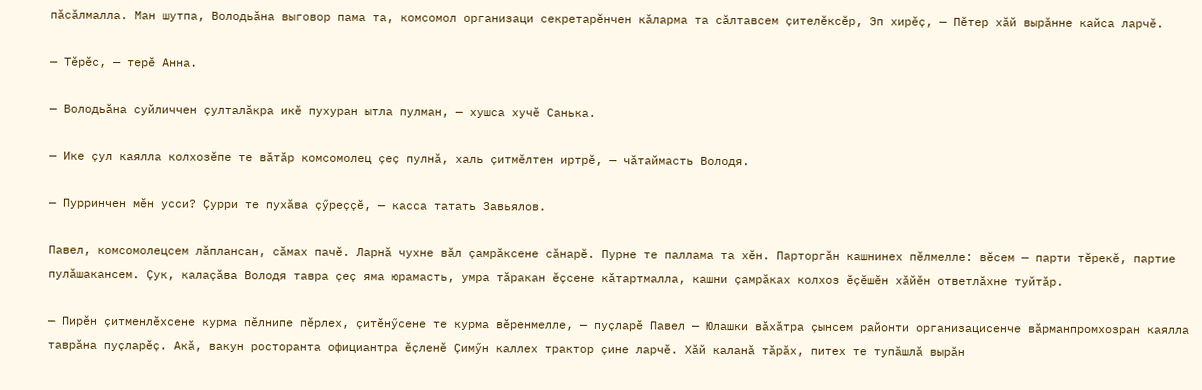пӑсӑлмалла. Ман шутпа, Володьӑна выговор пама та, комсомол организаци секретарӗнчен кӑларма та сӑлтавсем ҫителӗксӗр, Эп хирӗҫ, — Пӗтер хӑй вырӑнне кайса ларчӗ.

— Тӗрӗс, — терӗ Анна.

— Володьӑна суйличчен ҫулталӑкра икӗ пухуран ытла пулман, — хушса хучӗ Санька.

— Ике ҫул каялла колхозӗпе те вӑтӑр комсомолец ҫеҫ пулнӑ, халь ҫитмӗлтен иртрӗ, — чӑтаймасть Володя.

— Пурринчен мӗн усси? Ҫурри те пухӑва ҫӳреҫҫӗ, — касса татать Завьялов.

Павел, комсомолецсем лӑплансан, сӑмах пачӗ. Ларнӑ чухне вӑл ҫамрӑксене сӑнарӗ. Пурне те паллама та хӗн. Парторгӑн кашнинех пӗлмелле: вӗсем — парти тӗрекӗ, партие пулӑшакансем. Ҫук, калаҫӑва Володя тавра ҫеҫ яма юрамасть, умра тӑракан ӗҫсене кӑтартмалла, кашни ҫамрӑках колхоз ӗҫӗшӗн хӑйӗн ответлӑхне туйтӑр.

— Пирӗн ҫитменлӗхсене курма пӗлнипе пӗрлех, ҫитӗнӳсене те курма вӗренмелле, — пуҫларӗ Павел — Юлашки вӑхӑтра ҫынсем районти организацисенче вӑрманпромхозран каялла таврӑна пуҫларӗҫ. Акӑ, вакун росторанта официантра ӗҫленӗ Ҫимӳн каллех трактор ҫине ларчӗ. Хӑй каланӑ тӑрӑх, питех те тупӑшлӑ вырӑн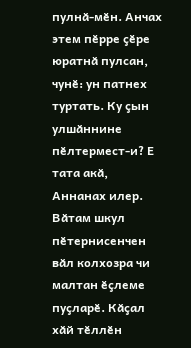пулнӑ-мӗн. Анчах этем пӗрре ҫӗре юратнӑ пулсан, чунӗ: ун патнех туртать. Ку ҫын улшӑннине пӗлтермест-и? Е тата акӑ, Аннанах илер. Вӑтам шкул пӗтернисенчен вӑл колхозра чи малтан ӗҫлеме пуҫларӗ. Кӑҫал хӑй тӗллӗн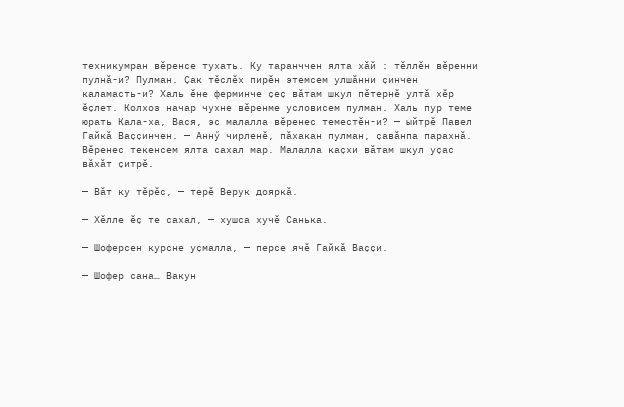техникумран вӗренсе тухать. Ку таранччен ялта хӑй : тӗллӗн вӗренни пулнӑ-и? Пулман. Ҫак тӗслӗх пирӗн этемсем улшӑнни ҫинчен каламасть-и? Халь ӗне ферминче ҫеҫ вӑтам шкул пӗтернӗ ултӑ хӗр ӗҫлет. Колхоз начар чухне вӗренме условисем пулман. Халь пур теме юрать Кала-ха, Вася, эс малалла вӗренес теместӗн-и? — ыйтрӗ Павел Гайкӑ Ваҫҫинчен. — Аннӳ чирленӗ, пӑхакан пулман, ҫавӑнпа парахнӑ. Вӗренес текенсем ялта сахал мар. Малалла каҫхи вӑтам шкул уҫас вӑхӑт ҫитрӗ.

— Вӑт ку тӗрӗс, — терӗ Верук дояркӑ.

— Хӗлле ӗҫ те сахал, — хушса хучӗ Санька.

— Шоферсен курсне уҫмалла, — персе ячӗ Гайкӑ Ваҫҫи.

— Шофер сана… Вакун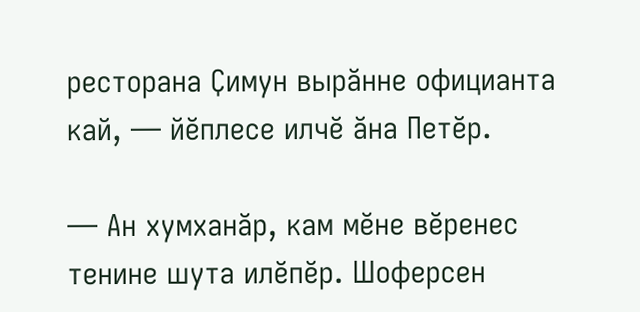ресторана Ҫимун вырӑнне официанта кай, — йӗплесе илчӗ ӑна Петӗр.

— Ан хумханӑр, кам мӗне вӗренес тенине шута илӗпӗр. Шоферсен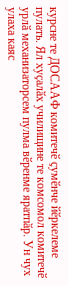курсне те ДОСААФ комитечӗ ҫумӗнче йӗркелеме пулать. Ял хуҫалӑх училищине те комсомол комитечӗ урлӑ механизаторсем пулма вӗренме яратпӑр. Ун чух улаха каяс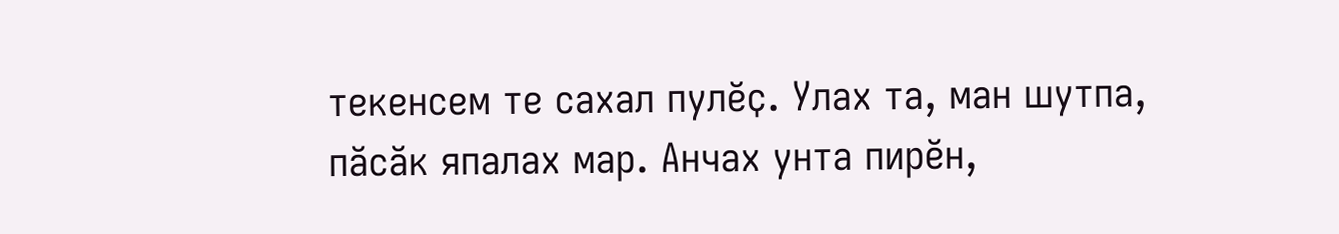текенсем те сахал пулӗҫ. Улах та, ман шутпа, пӑсӑк япалах мар. Анчах унта пирӗн,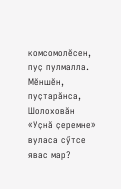комсомолӗсен, пуҫ пулмалла. Мӗншӗн, пуҫтарӑнса, Шолоховӑн «Уҫнӑ ҫеремне» вуласа сӳтсе явас мар?